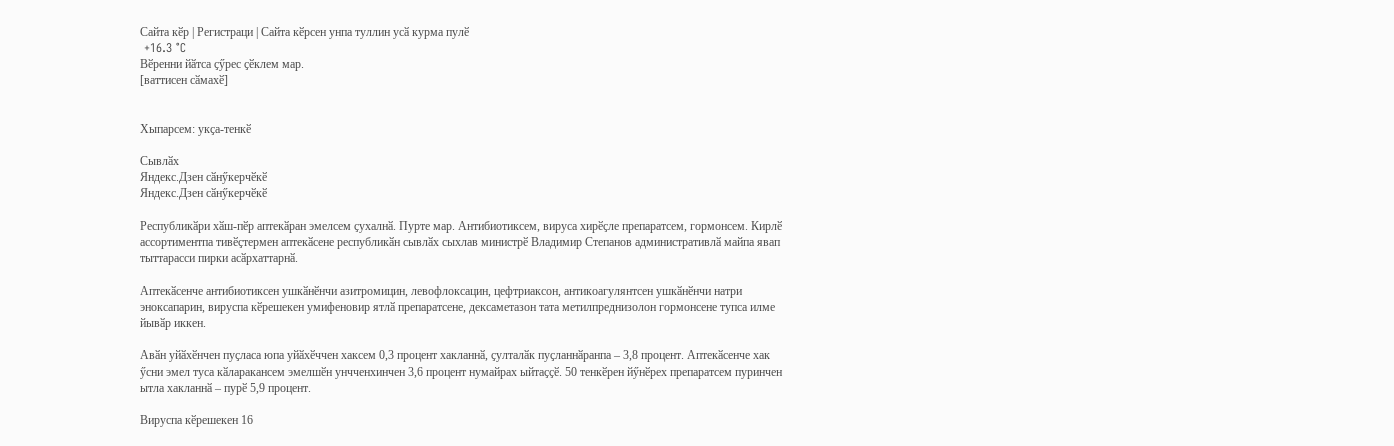Сайта кӗр | Регистраци | Сайта кӗрсен унпа туллин усӑ курма пулӗ
 +16.3 °C
Вӗренни йӑтса ҫӳрес ҫӗклем мар.
[ваттисен сӑмахӗ]


Хыпарсем: укҫа-тенкӗ

Сывлӑх
Яндекс.Дзен сӑнӳкерчӗкӗ
Яндекс.Дзен сӑнӳкерчӗкӗ

Республикӑри хӑш-пӗр аптекӑран эмелсем ҫухалнӑ. Пурте мар. Антибиотиксем, вируса хирӗҫле препаратсем, гормонсем. Кирлӗ ассортиментпа тивӗҫтермен аптекӑсене республикӑн сывлӑх сыхлав министрӗ Владимир Степанов административлӑ майпа явап тыттарасси пирки асӑрхаттарнӑ.

Аптекӑсенче антибиотиксен ушкӑнӗнчи азитромицин, левофлоксацин, цефтриаксон, антикоагулянтсен ушкӑнӗнчи натри эноксапарин, вируспа кӗрешекен умифеновир ятлӑ препаратсене, дексаметазон тата метилпреднизолон гормонсене тупса илме йывӑр иккен.

Авӑн уйӑхӗнчен пуҫласа юпа уйӑхӗччен хаксем 0,3 процент хакланнӑ, ҫулталӑк пуҫланнӑранпа – 3,8 процент. Аптекӑсенче хак ӳсни эмел туса кӑларакансем эмелшӗн унчченхинчен 3,6 процент нумайрах ыйтаҫҫӗ. 50 тенкӗрен йӳнӗрех препаратсем пуринчен ытла хакланнӑ – пурӗ 5,9 процент.

Вируспа кӗрешекен 16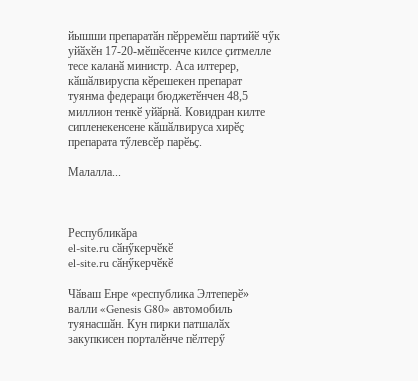йышши препаратӑн пӗрремӗш партийӗ чӳк уйӑхӗн 17-20-мӗшӗсенче килсе ҫитмелле тесе каланӑ министр. Аса илтерер, кӑшӑлвируспа кӗрешекен препарат туянма федераци бюджетӗнчен 48,5 миллион тенкӗ уйӑрнӑ. Ковидран килте сипленекенсене кӑшӑлвируса хирӗҫ препарата тӳлевсӗр парӗьҫ.

Малалла...



Республикӑра
el-site.ru сӑнӳкерчӗкӗ
el-site.ru сӑнӳкерчӗкӗ

Чӑваш Енре «республика Элтеперӗ» валли «Genesis G80» автомобиль туянасшӑн. Кун пирки патшалӑх закупкисен порталӗнче пӗлтерӳ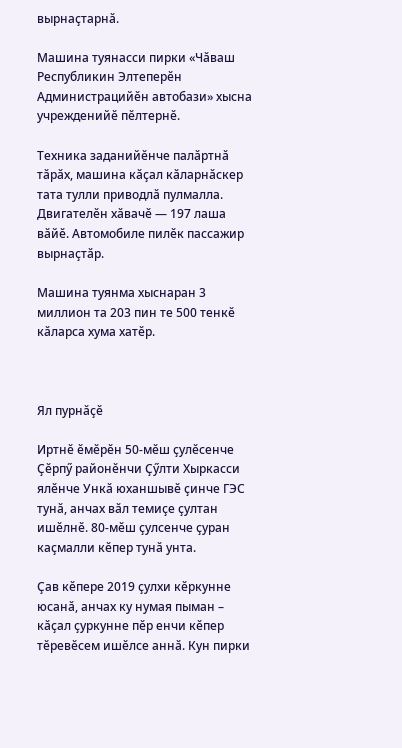вырнаҫтарнӑ.

Машина туянасси пирки «Чӑваш Республикин Элтеперӗн Администрацийӗн автобази» хысна учрежденийӗ пӗлтернӗ.

Техника заданийӗнче палӑртнӑ тӑрӑх, машина кӑҫал кӑларнӑскер тата тулли приводлӑ пулмалла. Двигателӗн хӑвачӗ — 197 лаша вӑйӗ. Автомобиле пилӗк пассажир вырнаҫтӑр.

Машина туянма хыснаран 3 миллион та 203 пин те 500 тенкӗ кӑларса хума хатӗр.



Ял пурнӑҫӗ

Иртнӗ ӗмӗрӗн 50-мӗш ҫулӗсенче Ҫӗрпӳ районӗнчи Ҫӳлти Хыркасси ялӗнче Ункӑ юханшывӗ ҫинче ГЭС тунӑ, анчах вӑл темиҫе ҫултан ишӗлнӗ. 80-мӗш ҫулсенче ҫуран каҫмалли кӗпер тунӑ унта.

Ҫав кӗпере 2019 ҫулхи кӗркунне юсанӑ, анчах ку нумая пыман – кӑҫал ҫуркунне пӗр енчи кӗпер тӗревӗсем ишӗлсе аннӑ. Кун пирки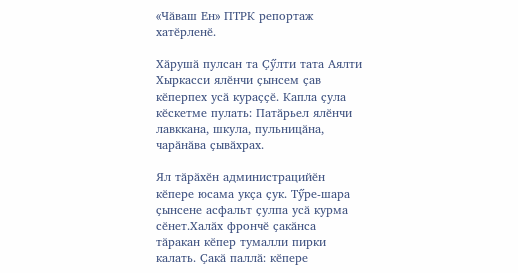«Чӑваш Ен» ПТРК репортаж хатӗрленӗ.

Хӑрушӑ пулсан та Ҫӳлти тата Аялти Хыркасси ялӗнчи ҫынсем ҫав кӗперпех усӑ кураҫҫӗ. Капла ҫула кӗскетме пулать: Патӑрьел ялӗнчи лавккана, шкула, пульницӑна, чарӑнӑва ҫывӑхрах.

Ял тӑрӑхӗн администрацийӗн кӗпере юсама укҫа ҫук. Тӳре-шара ҫынсене асфальт ҫулпа усӑ курма сӗнет.Халӑх фрончӗ ҫакӑнса тӑракан кӗпер тумалли пирки калать. Ҫакӑ паллӑ: кӗпере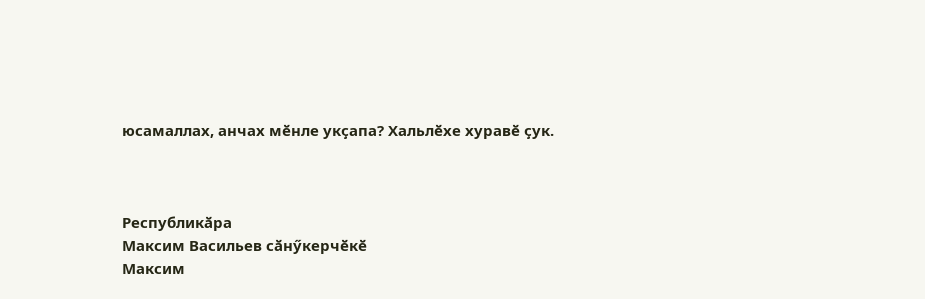юсамаллах, анчах мӗнле укҫапа? Хальлӗхе хуравӗ ҫук.



Республикӑра
Максим Васильев сӑнӳкерчӗкӗ
Максим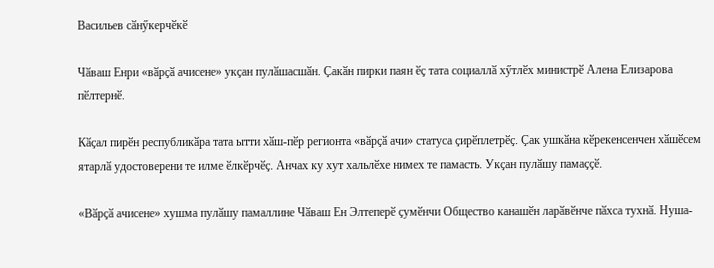Васильев сӑнӳкерчӗкӗ

Чӑваш Енри «вӑрҫӑ ачисене» укҫан пулӑшасшӑн. Ҫакӑн пирки паян ӗҫ тата социаллӑ хӳтлӗх министрӗ Алена Елизарова пӗлтернӗ.

Кӑҫал пирӗн республикӑра тата ытти хӑш-пӗр регионта «вӑрҫӑ ачи» статуса ҫирӗплетрӗҫ. Ҫак ушкӑна кӗрекенсенчен хӑшӗсем ятарлӑ удостоверени те илме ӗлкӗрчӗҫ. Анчах ку хут хальлӗхе нимех те памасть. Укҫан пулӑшу памаҫҫӗ.

«Вӑрҫӑ ачисене» хушма пулӑшу памаллине Чӑваш Ен Элтеперӗ ҫумӗнчи Общество канашӗн ларӑвӗнче пӑхса тухнӑ. Нуша-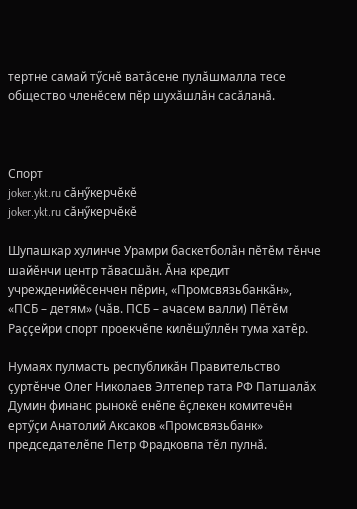тертне самай тӳснӗ ватӑсене пулӑшмалла тесе общество членӗсем пӗр шухӑшлӑн сасӑланӑ.



Спорт
joker.ykt.ru сӑнӳкерчӗкӗ
joker.ykt.ru сӑнӳкерчӗкӗ

Шупашкар хулинче Урамри баскетболӑн пӗтӗм тӗнче шайӗнчи центр тӑвасшӑн. Ӑна кредит учрежденийӗсенчен пӗрин, «Промсвязьбанкӑн», «ПСБ – детям» (чӑв. ПСБ – ачасем валли) Пӗтӗм Раҫҫейри спорт проекчӗпе килӗшӳллӗн тума хатӗр.

Нумаях пулмасть республикӑн Правительство ҫуртӗнче Олег Николаев Элтепер тата РФ Патшалӑх Думин финанс рынокӗ енӗпе ӗҫлекен комитечӗн ертӳҫи Анатолий Аксаков «Промсвязьбанк» председателӗпе Петр Фрадковпа тӗл пулнӑ.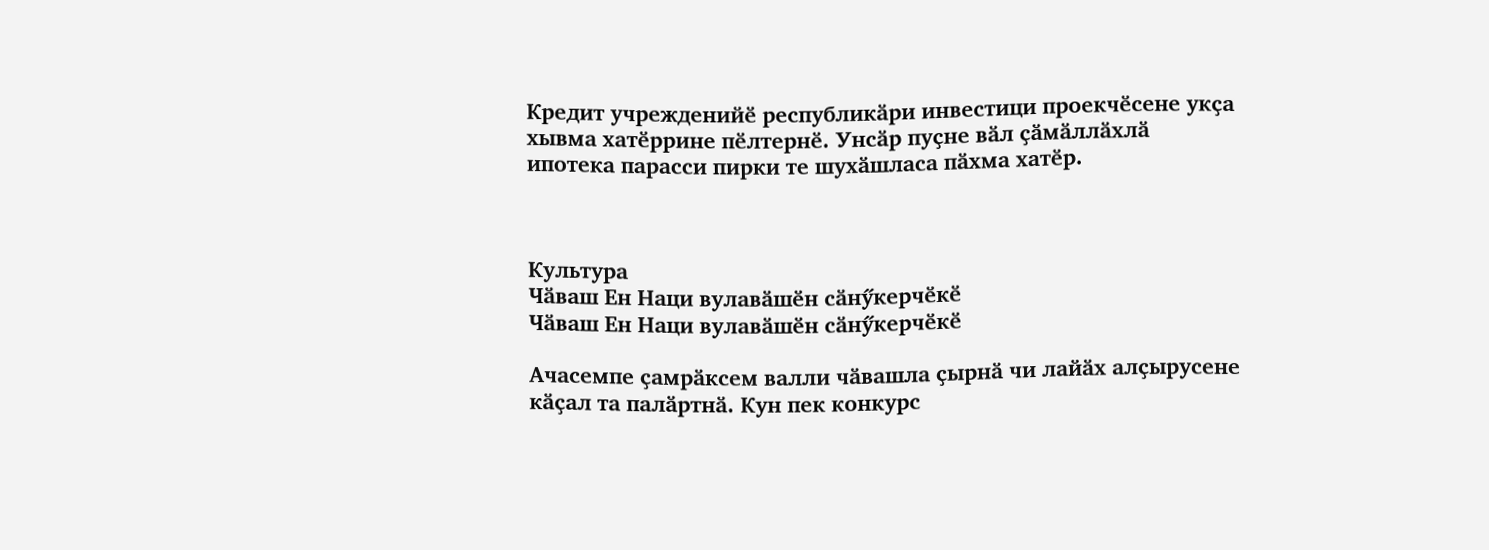Кредит учрежденийӗ республикӑри инвестици проекчӗсене укҫа хывма хатӗррине пӗлтернӗ. Унсӑр пуҫне вӑл ҫӑмӑллӑхлӑ ипотека парасси пирки те шухӑшласа пӑхма хатӗр.



Культура
Чӑваш Ен Наци вулавӑшӗн сӑнӳкерчӗкӗ
Чӑваш Ен Наци вулавӑшӗн сӑнӳкерчӗкӗ

Ачасемпе ҫамрӑксем валли чӑвашла ҫырнӑ чи лайӑх алҫырусене кӑҫал та палӑртнӑ. Кун пек конкурс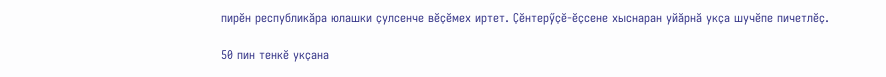пирӗн республикӑра юлашки ҫулсенче вӗҫӗмех иртет. Ҫӗнтерӳҫӗ-ӗҫсене хыснаран уйӑрнӑ укҫа шучӗпе пичетлӗҫ.

50 пин тенкӗ укҫана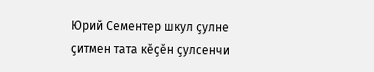Юрий Сементер шкул ҫулне ҫитмен тата кӗҫӗн ҫулсенчи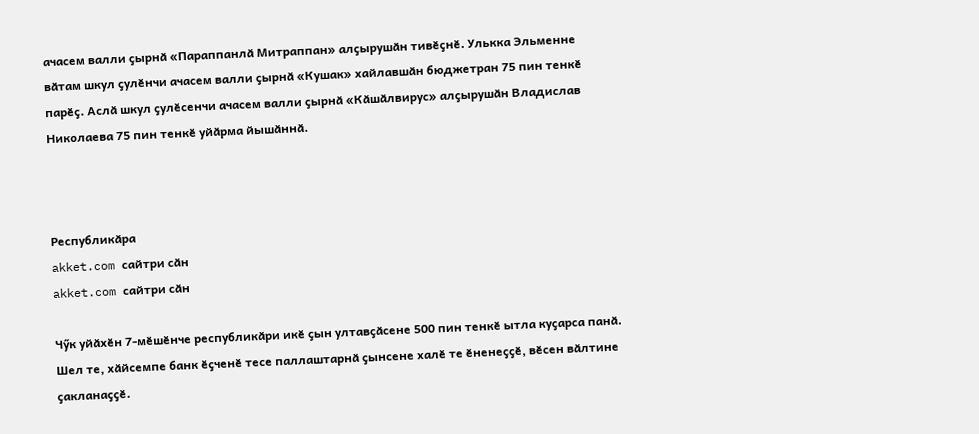ачасем валли ҫырнӑ «Параппанлӑ Митраппан» алҫырушӑн тивӗҫнӗ. Улькка Эльменне вӑтам шкул ҫулӗнчи ачасем валли ҫырнӑ «Кушак» хайлавшӑн бюджетран 75 пин тенкӗ парӗҫ. Аслӑ шкул ҫулӗсенчи ачасем валли ҫырнӑ «Кӑшӑлвирус» алҫырушӑн Владислав Николаева 75 пин тенкӗ уйӑрма йышӑннӑ.



Республикӑра
akket.com сайтри сӑн
akket.com сайтри сӑн

Чӳк уйӑхӗн 7-мӗшӗнче республикӑри икӗ ҫын ултавҫӑсене 500 пин тенкӗ ытла куҫарса панӑ. Шел те, хӑйсемпе банк ӗҫченӗ тесе паллаштарнӑ ҫынсене халӗ те ӗненеҫҫӗ, вӗсен вӑлтине ҫакланаҫҫӗ.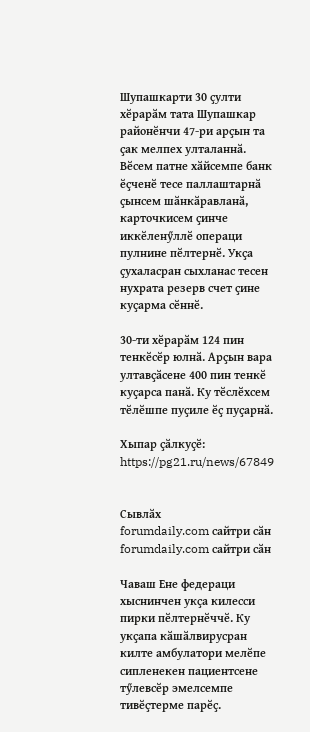Шупашкарти 30 ҫулти хӗрарӑм тата Шупашкар районӗнчи 47-ри арҫын та ҫак мелпех улталаннӑ. Вӗсем патне хӑйсемпе банк ӗҫченӗ тесе паллаштарнӑ ҫынсем шӑнкӑравланӑ, карточкисем ҫинче иккӗленӳллӗ операци пулнине пӗлтернӗ. Укҫа ҫухаласран сыхланас тесен нухрата резерв счет ҫине куҫарма сӗннӗ.

30-ти хӗрарӑм 124 пин тенкӗсӗр юлнӑ. Арҫын вара ултавҫӑсене 400 пин тенкӗ куҫарса панӑ. Ку тӗслӗхсем тӗлӗшпе пуҫиле ӗҫ пуҫарнӑ.

Хыпар ҫӑлкуҫӗ: https://pg21.ru/news/67849


Сывлӑх
forumdaily.com сайтри сӑн
forumdaily.com сайтри сӑн

Чаваш Ене федераци хыснинчен укҫа килесси пирки пӗлтернӗччӗ. Ку укҫапа кӑшӑлвирусран килте амбулатори мелӗпе сипленекен пациентсене тӳлевсӗр эмелсемпе тивӗҫтерме парӗҫ.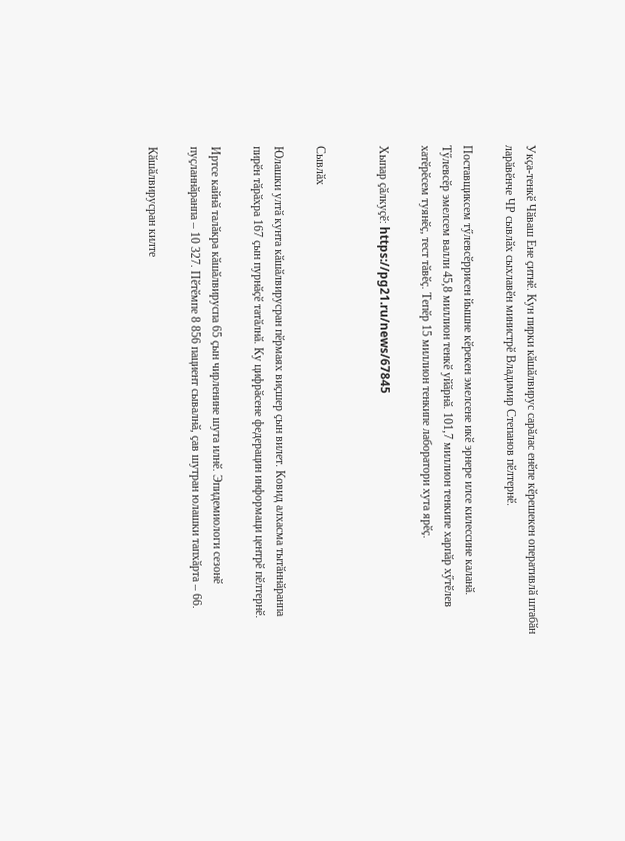Укҫа-тенкӗ Чӑваш Ене ҫитнӗ. Кун пирки кӑшӑлвирус сарӑлас енӗпе кӗрешекен оперативлӑ штабӑн ларӑвӗнче ЧР сывлӑх сыхлавӗн министрӗ Владимир Степанов пӗлтернӗ.

Поставщиксем тӳлевсӗррисен йышне кӗрекен эмелсене икӗ эрнере илсе килессине каланӑ. Тӳлевсӗр эмелсем валли 45,8 миллион тенкӗ уйӑрнӑ. 101,7 миллион тенкипе харпӑр хӳтӗлев хатӗрӗсем туянӗҫ, тест тӑвӗҫ. Тепӗр 15 миллион тенкипе лаборатори хута ярӗҫ.

Хыпар ҫӑлкуҫӗ: https://pg21.ru/news/67845


Сывлӑх

Юлашки ултӑ кунта кӑшӑлвирусран пӗрмаях виҫшер ҫын вилет. Ковид алхасма тытӑннӑранпа пирӗн тӑрӑхра 167 ҫын пурнӑҫӗ татӑлнӑ. Ку цифрӑсене федерацин информаци центрӗ пӗлтернӗ.

Иртсе кайнӑ талӑкра кӑшӑлвируспа 65 ҫын чирленине шута илнӗ. Эпидемиологи сезонӗ пуҫланнӑранпа – 10 327. Пӗтӗмпе 8 856 пациент сывалнӑ, ҫав шутран юлашки тапхӑрта – 66.

Кӑшӑлвирусран килте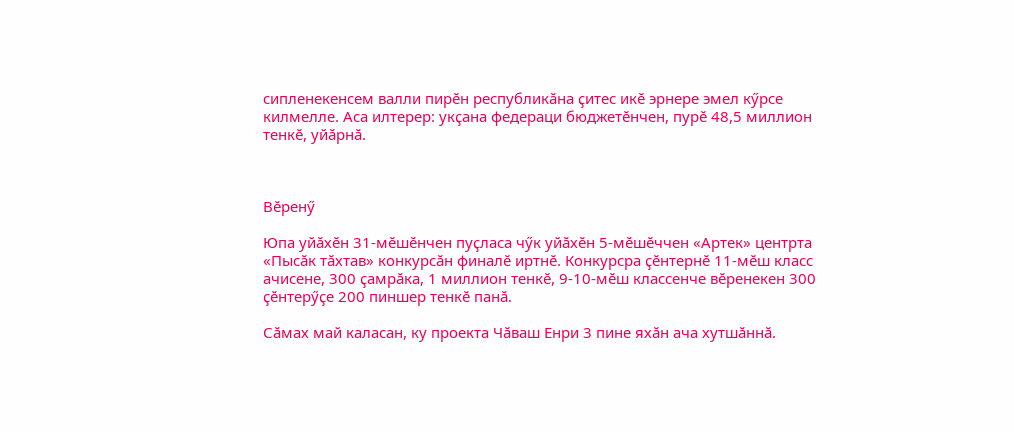сипленекенсем валли пирӗн республикӑна ҫитес икӗ эрнере эмел кӳрсе килмелле. Аса илтерер: укҫана федераци бюджетӗнчен, пурӗ 48,5 миллион тенкӗ, уйӑрнӑ.



Вӗренӳ

Юпа уйӑхӗн 31-мӗшӗнчен пуҫласа чӳк уйӑхӗн 5-мӗшӗччен «Артек» центрта «Пысӑк тӑхтав» конкурсӑн финалӗ иртнӗ. Конкурсра ҫӗнтернӗ 11-мӗш класс ачисене, 300 ҫамрӑка, 1 миллион тенкӗ, 9-10-мӗш классенче вӗренекен 300 ҫӗнтерӳҫе 200 пиншер тенкӗ панӑ.

Сӑмах май каласан, ку проекта Чӑваш Енри 3 пине яхӑн ача хутшӑннӑ.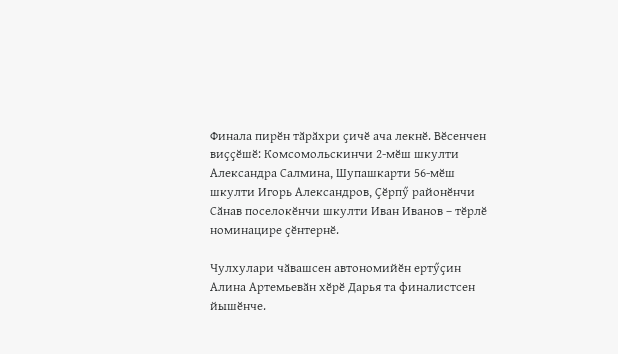Финала пирӗн тӑрӑхри ҫичӗ ача лекнӗ. Вӗсенчен виҫҫӗшӗ: Комсомольскинчи 2-мӗш шкулти Александра Салмина, Шупашкарти 56-мӗш шкулти Игорь Александров, Ҫӗрпӳ районӗнчи Сӑнав поселокӗнчи шкулти Иван Иванов – тӗрлӗ номинацире ҫӗнтернӗ.

Чулхулари чӑвашсен автономийӗн ертӳҫин Алина Артемьевӑн хӗрӗ Дарья та финалистсен йышӗнче.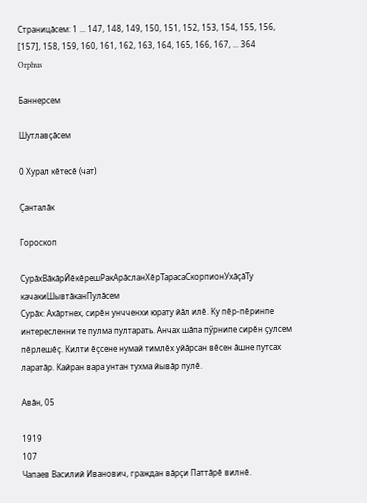Страницӑсем: 1 ... 147, 148, 149, 150, 151, 152, 153, 154, 155, 156, [157], 158, 159, 160, 161, 162, 163, 164, 165, 166, 167, ... 364
Orphus

Баннерсем

Шутлавҫӑсем

0 Хурал кӗтесӗ (чат)

Ҫанталӑк

Гороскоп

СурӑхВӑкӑрЙӗкӗрешРакАрӑсланХӗрТарасаСкорпионУхӑҫӑТу качакиШывтӑканПулӑсем
Сурӑх: Ахӑртнех, сирӗн унчченхи юрату йӑл илӗ. Ку пӗр-пӗринпе интересленни те пулма пултарать. Анчах шӑпа пӳрнипе сирӗн ҫулсем пӗрлешӗҫ. Килти ӗҫсене нумай тимлӗх уйӑрсан вӗсен ӑшне путсах ларатӑр. Кайран вара унтан тухма йывӑр пулӗ.

Авӑн, 05

1919
107
Чапаев Василий Иванович, граждан вӑрҫи Паттӑрӗ вилнӗ.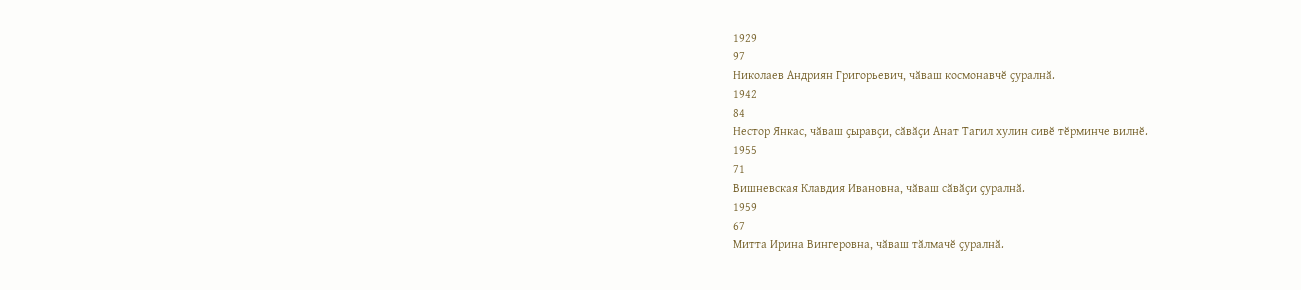1929
97
Николаев Андриян Григорьевич, чӑваш космонавчӗ ҫуралнӑ.
1942
84
Нестор Янкас, чӑваш ҫыравҫи, сӑвӑҫи Анат Тагил хулин сивӗ тӗрминче вилнӗ.
1955
71
Вишневская Клавдия Ивановна, чӑваш сӑвӑҫи ҫуралнӑ.
1959
67
Митта Ирина Вингеровна, чӑваш тӑлмачӗ ҫуралнӑ.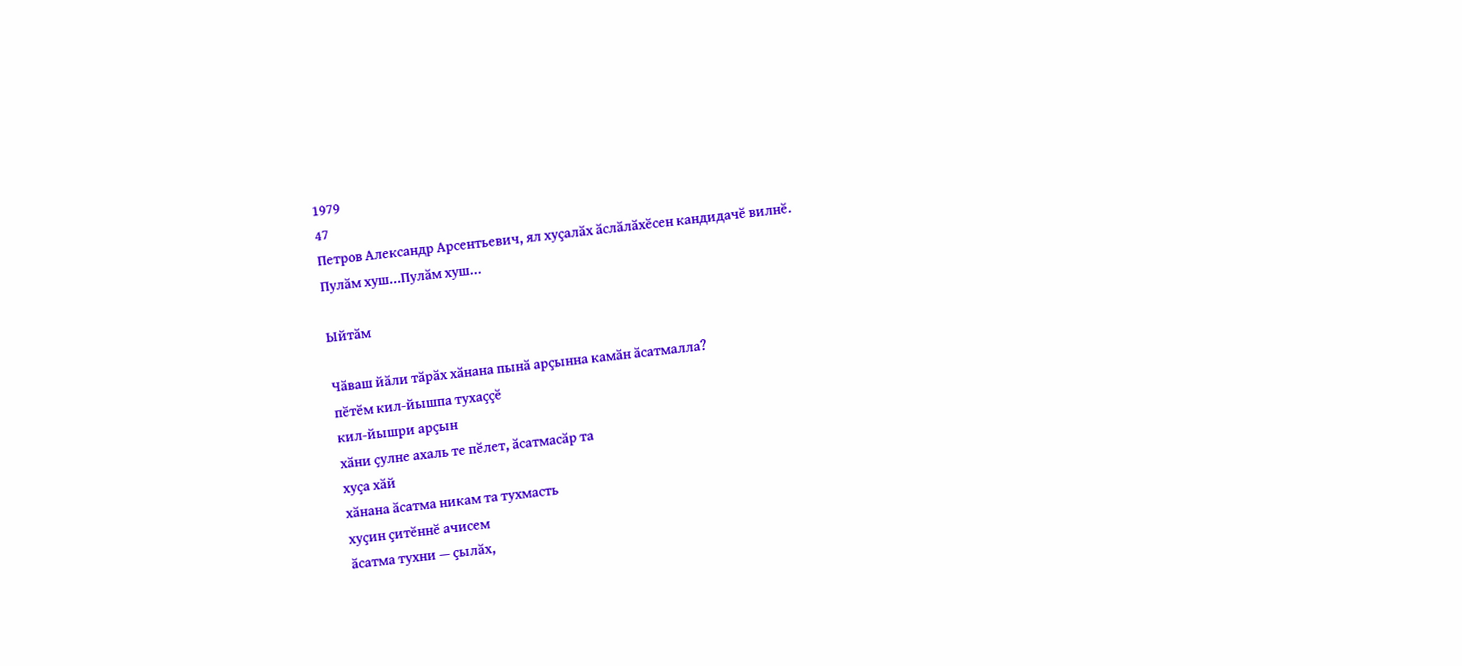1979
47
Петров Александр Арсентьевич, ял хуҫалӑх ӑслӑлӑхӗсен кандидачӗ вилнӗ.
Пулӑм хуш...Пулӑм хуш...

Ыйтӑм

Чӑваш йӑли тӑрӑх хӑнана пынӑ арҫынна камӑн ӑсатмалла?
пӗтӗм кил-йышпа тухаҫҫӗ
кил-йышри арҫын
хӑни ҫулне ахаль те пӗлет, ӑсатмасӑр та
хуҫа хӑй
хӑнана ӑсатма никам та тухмасть
хуҫин ҫитӗннӗ ачисем
ӑсатма тухни — ҫылӑх,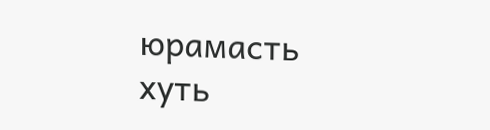юрамасть
хуть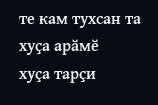те кам тухсан та
хуҫа арӑмӗ
хуҫа тарҫи